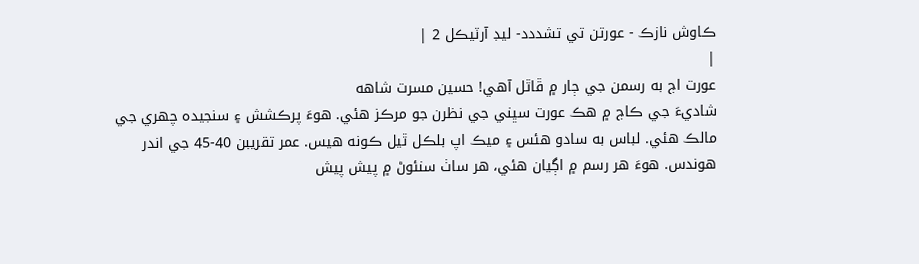ڪاوش نازڪ - عورتن تي تشددد- ليڊ آرٽيڪل 2 |
|
عورت اڄ به رسمن جي ڄار ۾ ڦاٿل آهي! حسين مسرت شاهه
شاديءَ جي ڪاڄ ۾ هڪ عورت سڀني جي نظرن جو مرڪز هئي. هوءَ پرڪشش ۽ سنجيده چهري جي مالڪ هئي. لباس به سادو هئس ۽ ميڪ اپ بلڪل ٿيل ڪونه هيس. عمر تقريبن 40-45 جي اندر هوندس. هوءَ هر رسم ۾ اڳيان هئي، هر ساٺ سنئوڻ ۾ پيش پيش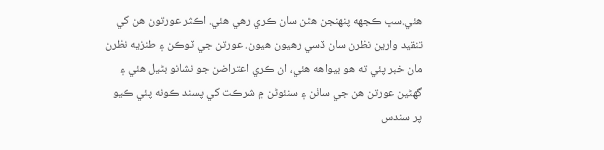هئي.سڀ ڪجهه پنهنجن هٿن سان ڪري رهي هئي. اڪثر عورتون هن کي تنقيد وارين نظرن سان ڏسي رهيون هيون. عورتن جي ٽوڪن ۽ طنزيه نظرن مان خبر پئي ته هو بيواهه هئي، ان ڪري اعتراضن جو نشانو بڻيل هئي ۽ گهڻين عورتن هن جي ساٺن ۽ سنئوڻن ۾ شرڪت کي پسند ڪونه پئي ڪيو پر سندس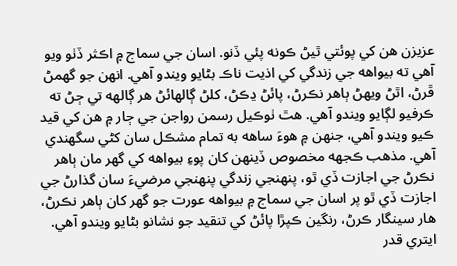عزيزن هن کي پوئتي ٿيڻ ڪونه پئي ڏنو. اسان جي سماج ۾ اڪثر ڏٺو ويو آهي ته بيواهه جي زندگي کي اذيت ناڪ بڻايو ويندو آهي. انهن جو گهمڻ ڦرڻ، اٿڻ ويهڻ ٻاهر نڪرڻ، پائڻ ڍڪڻ، کلڻ ڳالهائڻ هر ڳالهه تي ڄڻ ته ڪرفيو لڳايو ويندو آهي. هٿ ٺوڪيل رسمن رواجن جي ڄار ۾ هن کي قيد ڪيو ويندو آهي، جنهن ۾ هوءَ ساهه به تمام مشڪل سان کڻي سگهندي آهي. مذهب ڪجهه مخصوص ڏينهن کان پوءِ بيواهه کي گهر مان ٻاهر نڪرڻ جي اجازت ڏي ٿو، پنهنجي زندگي پنهنجي مرضيءَ سان گذارڻ جي اجازت ڏي ٿو پر اسان جي سماج ۾ بيواهه عورت جو گهر کان ٻاهر نڪرڻ، هار سينگار ڪرڻ، رنگين ڪپڙا پائڻ کي تنقيد جو نشانو بڻايو ويندو آهي. ايتري قدر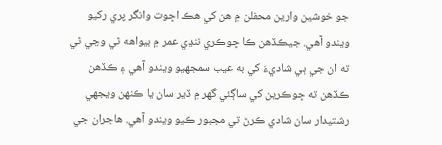جو خوشين وارين محفلن ۾ هن کي هڪ اڇوت وانگر پري رکيو ويندو آهي. جيڪڏهن ڪا ڇوڪري ننڍي عمر ۾ بيواهه ٿي وڃي ٿي ته ان جي ٻي شاديءَ کي به عيب سمجهيو ويندو آهي ۽ ڪڏهن ڪڏهن ته ڇوڪرين کي ساڳئي گهر ۾ ڏير سان يا ڪنهن ويجهي رشتيدار سان شادي ڪرڻ تي مجبور ڪيو ويندو آهي. هاجران جي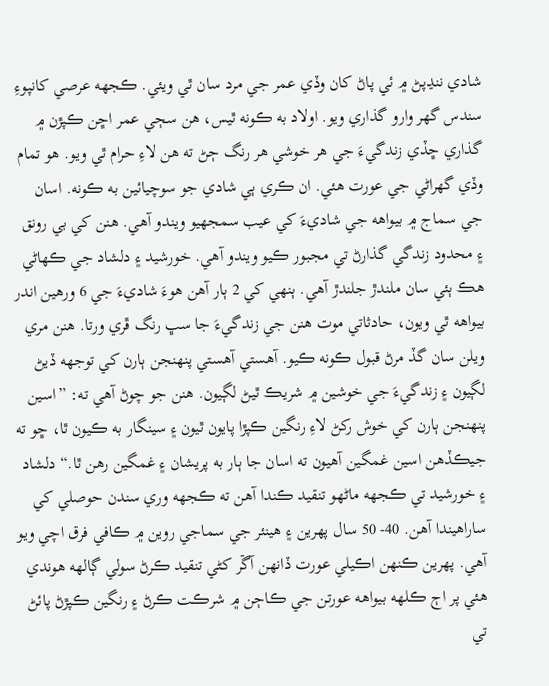شادي ننڍپڻ ۾ ئي پاڻ کان وڏي عمر جي مرد سان ٿي ويئي. ڪجهه عرصي کانپوءِ سندس گهر وارو گذاري ويو. اولاد به ڪونه ٿيس، هن سڄي عمر اڇن ڪپڙن ۾ گذاري ڇڏي زندگيءَ جي هر خوشي هر رنگ ڄڻ ته هن لاءِ حرام ٿي ويو. هو تمام وڏي گهراڻي جي عورت هئي. ان ڪري ٻي شادي جو سوچيائين به ڪونه. اسان جي سماج ۾ بيواهه جي شاديءَ کي عيب سمجهيو ويندو آهي. هنن کي بي رونق ۽ محدود زندگي گذارڻ تي مجبور ڪيو ويندو آهي. خورشيد ۽ دلشاد جي ڪهاڻي هڪ ٻئي سان ملندڙ جلندڙ آهي. ٻنهي کي 2 ٻار آهن هوءَ شاديءَ جي 6 ورهين اندر بيواهه ٿي ويون، حادثاتي موت هنن جي زندگيءَ جا سڀ رنگ ڦري ورتا. هنن مري ويلن سان گڏ مرڻ قبول ڪونه ڪيو. آهستي آهستي پنهنجن ٻارن کي توجهه ڏيڻ لڳيون ۽ زندگيءَ جي خوشين ۾ شريڪ ٿيڻ لڳيون. هنن جو چوڻ آهي ته: ”اسين پنهنجن ٻارن کي خوش رکڻ لاءِ رنگين ڪپڙا پايون ٿيون ۽ سينگار به ڪيون ٿا، ڇو ته جيڪڏهن اسين غمگين آهيون ته اسان جا ٻار به پريشان ۽ غمگين رهن ٿا.“ دلشاد ۽ خورشيد تي ڪجهه ماڻهو تنقيد ڪندا آهن ته ڪجهه وري سندن حوصلي کي ساراهيندا آهن. 40- 50 سال پهرين ۽ هينئر جي سماجي روين ۾ ڪافي فرق اچي ويو آهي. پهرين ڪنهن اڪيلي عورت ڏانهن آڱر کڻي تنقيد ڪرڻ سولي ڳالهه هوندي هئي پر اڄ ڪلهه بيواهه عورتن جي ڪاڄن ۾ شرڪت ڪرڻ ۽ رنگين ڪپڙڻ پائڻ تي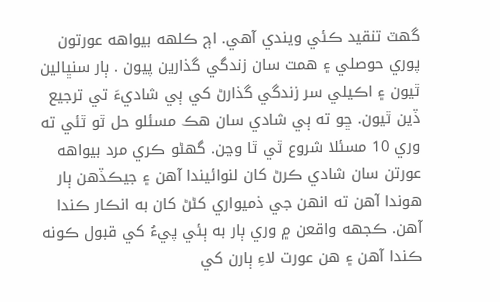گهٽ تنقيد ڪئي ويندي آهي. اڄ ڪلهه بيواهه عورتون پوري حوصلي ۽ همت سان زندگي گذارين پيون . ٻار سنڀالين ٿيون ۽ اڪيلي سر زندگي گذارڻ کي ٻي شاديءَ تي ترجيع ڏين ٿيون. ڇو ته ٻي شادي سان هڪ مسئلو حل ٿو ٿئي ته وري 10 مسئلا شروع ٿي ٿا وڃن. گهڻو ڪري مرد بيواهه عورتن سان شادي ڪرڻ کان لنوائيندا آهن ۽ جيڪڏهن ٻار هوندا آهن ته انهن جي ذميواري کڻڻ کان به انڪار ڪندا آهن. ڪجهه واقعن ۾ وري ٻار به ٻئي پيءُ کي قبول ڪونه ڪندا آهن ۽ هن عورت لاءِ ٻارن کي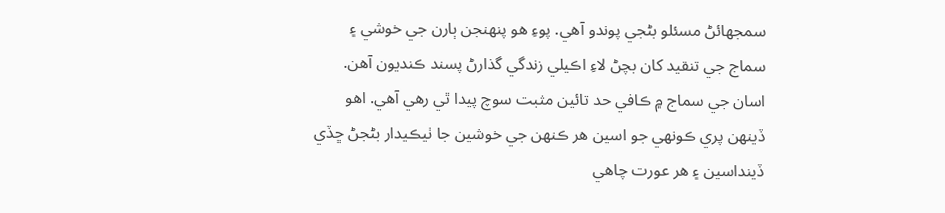سمجهائڻ مسئلو بڻجي پوندو آهي. پوءِ هو پنهنجن ٻارن جي خوشي ۽ سماج جي تنقيد کان بچڻ لاءِ اڪيلي زندگي گذارڻ پسند ڪنديون آهن. اسان جي سماج ۾ ڪافي حد تائين مثبت سوچ پيدا ٿي رهي آهي. اهو ڏينهن پري ڪونهي جو اسين هر ڪنهن جي خوشين جا ٺيڪيدار بڻجڻ ڇڏي ڏينداسين ۽ هر عورت چاهي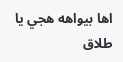اها بيواهه هجي يا طلاق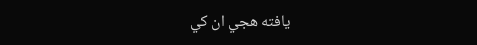يافته هجي ان کي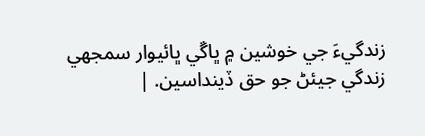زندگيءَ جي خوشين ۾ ڀاڱي ڀائيوار سمجهي زندگي جيئڻ جو حق ڏينداسين. |